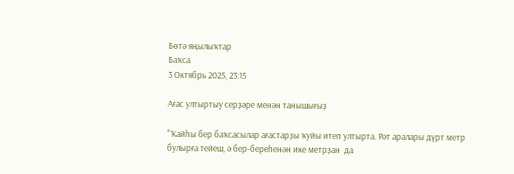Бөтә яңылыҡтар
Баҡса
3 Октябрь 2025, 23:15

Ағас ултыртыу серҙәре менән танышығыҙ

"Ҡайһы бер баҡсасылар ағастарҙы ҡуйы итеп ултырта. Рәт аралары дүрт метр булырға тейеш, ә бер-береһенән ике метрҙан  да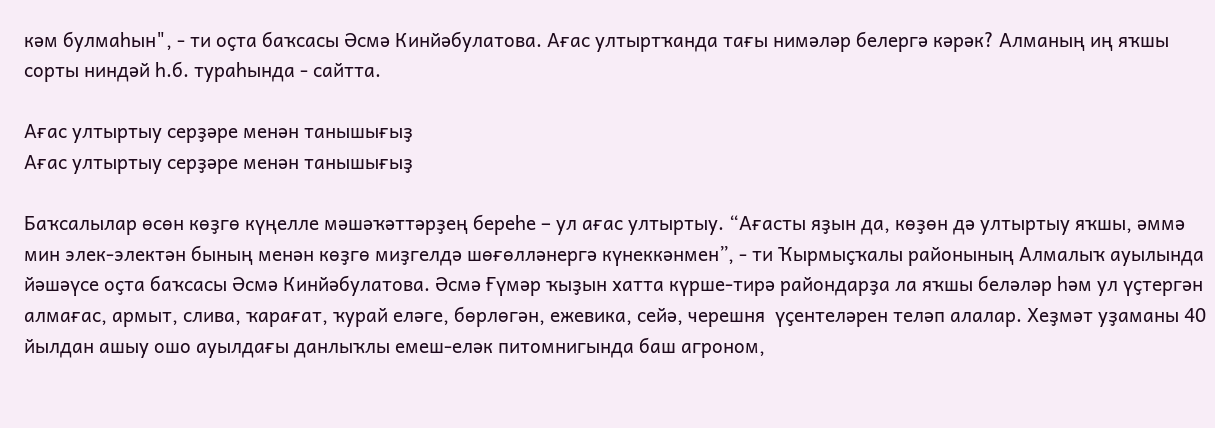кәм булмаһын", - ти оҫта баҡсасы Әсмә Кинйәбулатова. Ағас ултыртҡанда тағы нимәләр белергә кәрәк? Алманың иң яҡшы сорты ниндәй һ.б. тураһында - сайтта.

Ағас ултыртыу серҙәре менән танышығыҙ
Ағас ултыртыу серҙәре менән танышығыҙ

Баҡсалылар өсөн көҙгө күңелле мәшәҡәттәрҙең береһе – ул ағас ултыртыу. “Ағасты яҙын да, көҙөн дә ултыртыу яҡшы, әммә мин элек-электән бының менән көҙгө миҙгелдә шөғөлләнергә күнеккәнмен”, - ти Ҡырмыҫҡалы районының Алмалыҡ ауылында йәшәүсе оҫта баҡсасы Әсмә Кинйәбулатова. Әсмә Ғүмәр ҡыҙын хатта күрше-тирә райондарҙа ла яҡшы беләләр һәм ул үҫтергән алмағас, армыт, слива, ҡарағат, ҡурай еләге, бөрлөгән, ежевика, сейә, черешня  үҫентеләрен теләп алалар. Хеҙмәт уҙаманы 40 йылдан ашыу ошо ауылдағы данлыҡлы емеш-еләк питомнигында баш агроном,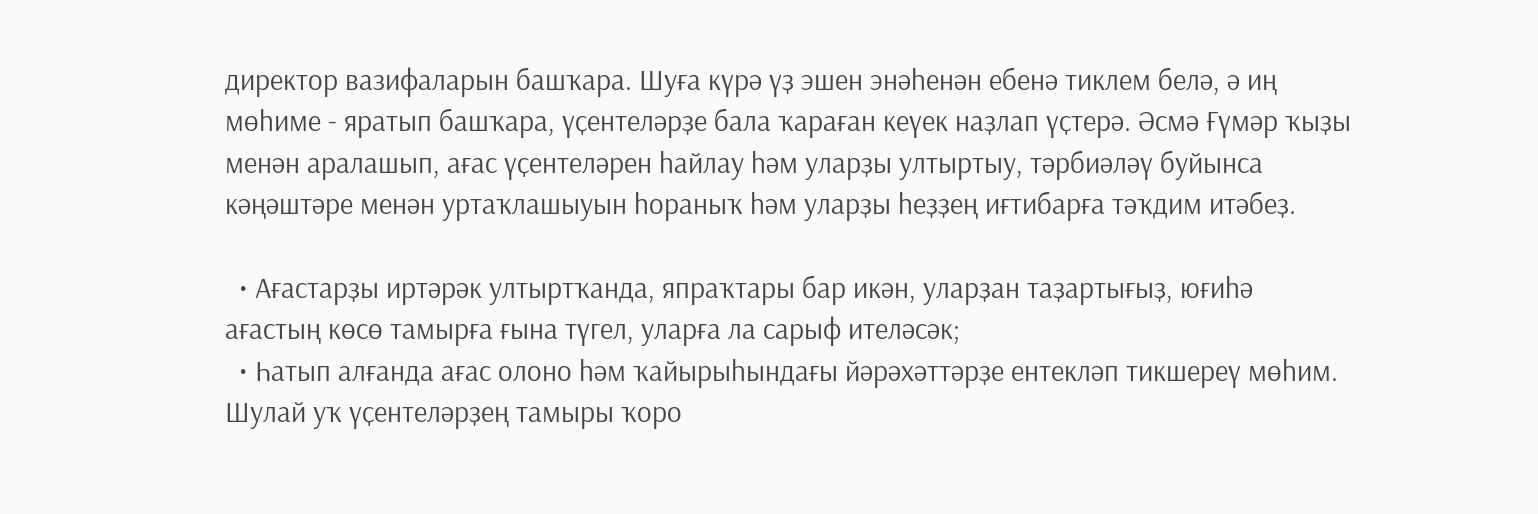директор вазифаларын башҡара. Шуға күрә үҙ эшен энәһенән ебенә тиклем белә, ә иң мөһиме - яратып башҡара, үҫентеләрҙе бала ҡараған кеүек наҙлап үҫтерә. Әсмә Ғүмәр ҡыҙы менән аралашып, ағас үҫентеләрен һайлау һәм уларҙы ултыртыу, тәрбиәләү буйынса кәңәштәре менән уртаҡлашыуын һораныҡ һәм уларҙы һеҙҙең иғтибарға тәҡдим итәбеҙ.

  • Ағастарҙы иртәрәк ултыртҡанда, япраҡтары бар икән, уларҙан таҙартығыҙ, юғиһә ағастың көсө тамырға ғына түгел, уларға ла сарыф ителәсәк;
  • Һатып алғанда ағас олоно һәм ҡайырыһындағы йәрәхәттәрҙе ентекләп тикшереү мөһим. Шулай уҡ үҫентеләрҙең тамыры ҡоро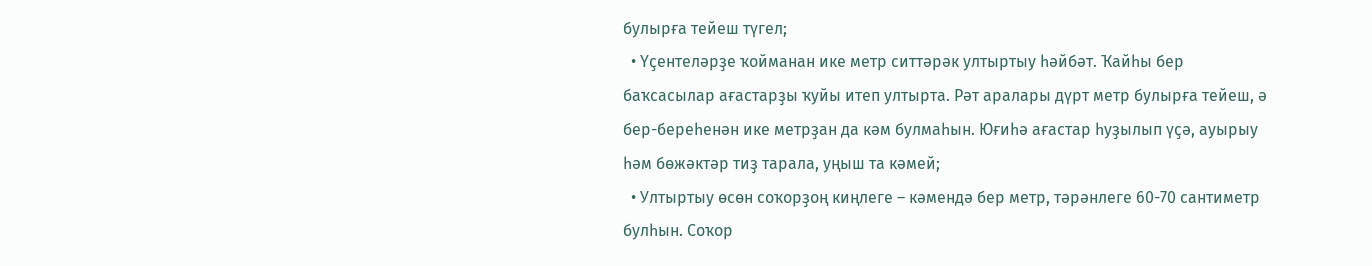булырға тейеш түгел;
  • Үҫентеләрҙе ҡойманан ике метр ситтәрәк ултыртыу һәйбәт. Ҡайһы бер баҡсасылар ағастарҙы ҡуйы итеп ултырта. Рәт аралары дүрт метр булырға тейеш, ә бер-береһенән ике метрҙан да кәм булмаһын. Юғиһә ағастар һуҙылып үҫә, ауырыу һәм бөжәктәр тиҙ тарала, уңыш та кәмей;
  • Ултыртыу өсөн соҡорҙоң киңлеге – кәмендә бер метр, тәрәнлеге 60-70 сантиметр булһын. Соҡор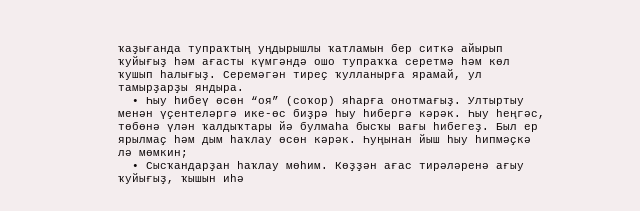ҡаҙығанда тупраҡтың уңдырышлы ҡатламын бер ситкә айырып ҡуйығыҙ һәм ағасты күмгәндә ошо тупраҡҡа серетмә һәм көл ҡушып һалығыҙ. Серемәгән тиреҫ ҡулланырға ярамай, ул тамырҙарҙы яндыра.
  • Һыу һибеү өсөн “оя” (соҡор) яһарға онотмағыҙ. Ултыртыу менән үҫентеләргә ике-өс биҙрә һыу һибергә кәрәк. Һыу һеңгәс, төбөнә үлән ҡалдыҡтары йә булмаһа бысҡы вағы һибегеҙ. Был ер ярылмаҫ һәм дым һаҡлау өсөн кәрәк. Һуңынан йыш һыу һипмәҫкә лә мөмкин;
  • Сысҡандарҙан һаҡлау мөһим. Көҙҙән ағас тирәләренә ағыу ҡуйығыҙ, ҡышын иһә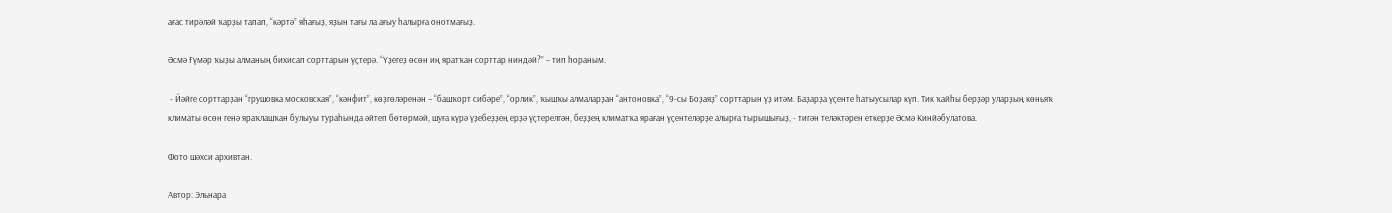ағас тирәләй ҡарҙы тапап, “кәртә” яһағыҙ, яҙын тағы ла ағыу һалырға онотмағыҙ.

Әсмә Ғүмәр ҡыҙы алманың бихисап сорттарын үҫтерә. “Үҙегеҙ өсөн иң яратҡан сорттар ниндәй?” – тип һораным.

 - Йәйге сорттарҙан “грушовка московская”, “кәнфит”, көҙгөләренән – “башҡорт сибәре”, “орлик”, ҡышҡы алмаларҙан “антоновка”, “9-сы Боҙаяҙ” сорттарын үҙ итәм. Баҙарҙа үҫенте һатыусылар күп. Тик ҡайһы берҙәр уларҙың көньяҡ климаты өсөн генә яраҡлашҡан булыуы тураһында әйтеп бөтөрмәй, шуға күрә үҙебеҙҙең ерҙә үҫтерелгән, беҙҙең климатҡа яраған үҫентеләрҙе алырға тырышығыҙ, - тигән теләктәрен еткерҙе Әсмә Кинйәбулатова.

Фото шәхси архивтан.

Автор: Эльнара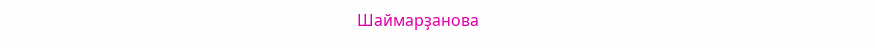Шаймарҙанова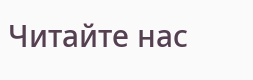Читайте нас